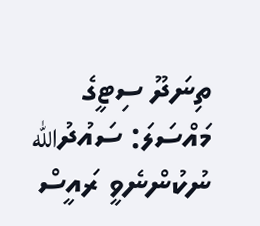ތިނަދޫ ސިޓީގެ މައްސަލަ: ސައުދުالله ނުކުންނެވީ ރައީސް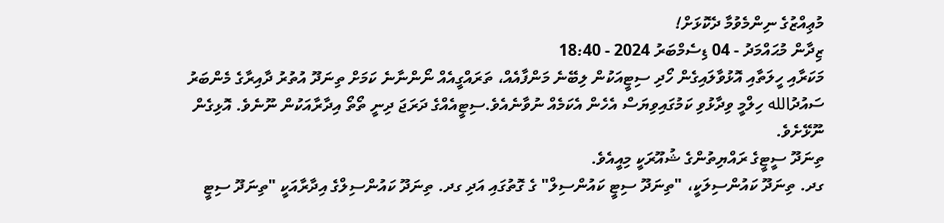މުޢިއްޒުގެ ނިންމެވުމާ ދެކޮޅަށް!
ޒިދާން މުޙައްމަދު - 04 ޑިސެމްބަރު 2024 - 18:40
މަކަރާއި ހީލަތާއި އޮޅުވާލައިގެން ހޯދި ސިޓީއަކުން ލިބޭނެ މަންފާއެއް، ތަރައްގީއެއް ނޯންނާނެ ކަމަށް ތިނަދޫ އުތުރު ދާއިރާގެ މެންބަރު ސައުދުالله ހިލްމީ ވިދާޅުވި ކަމުގައިވިޔަސް އެހެން އެކަމެއް ނުވާނެއެވެ.ސިޓީއެއްގެ ދަރަޖަ ދިނީ ތޯތޯ އިދާރާއަކުން ނޫނެވެ. އޮޅިގެން ނޫޅޭށެވެ.
ތިނަދޫ ސީޓީގެ ރައްޔިތުންގެ ޝުއޫރަކީ މިއީއެވެ.
ގދ. ތިނަދޫ ކައުންސިލަކީ، "ތިނަދޫ ސިޓީ ކައުންސިލް" ގެ ގޮތުގައި އަދި ގދ. ތިނަދޫ ކައުންސިލްގެ އިދާރާއަކީ "ތިނަދޫ ސިޓީ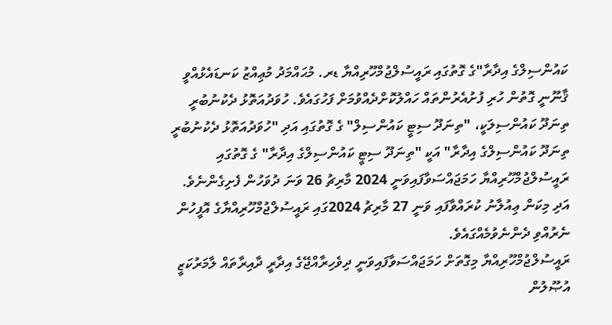ކައުންސިލްގެ އިދާރާ"ގެ ގޮތުގައި ރައީސުލްޖުމްހޫރިއްޔާ ޑރ. މުޙައްމަދު މުޢިއްޒު ކަނޑައެޅުއްވީ ޤާނޫނީ ގޮތުން ހުރި ފުށުއެރުންތައް ހައްލުކޮށްދެއްވުމަށް ފަހުގައެވެ. ހުވަދުއަތޮޅު ދެކުނުބުރީ ތިނަދޫ ކައުންސިލަކީ، "ތިނަދޫ ސިޓީ ކައުންސިލް" ގެ ގޮތުގައި އަދި "ހުވަދުއަތޮޅު ދެކުނުބުރީ ތިނަދޫ ކައުންސިލްގެ އިދާރާ" އަކީ "ތިނަދޫ ސިޓީ ކައުންސިލްގެ އިދާރާ" ގެ ގޮތުގައި ރައީސުލްޖުމްހޫރިއްޔާ ހަމަޖައްސަވާފައިވަނީ 2024 މާރިޗު 26 ވަނަ ދުވަހުން ފެށިގެންނެވެ. އަދި މިކަން ޢިއުލާނު ކުރައްވާފައި ވަނީ 27 މާރިޗު 2024ގައި ރައީސުލްޖުމްހޫރިއްޔާގެ އޮފީހުން ނެރުއްވި ދެންނެވުމެއްގައެވެ.
ރައީސުލްޖުމްހޫރިއްޔާ މިގޮތަށް ހަމަޖައްސަވާފައިވަނީ ދިވެހިރާއްޖޭގެ އިދާރީ ދާއިރާތައް ލާމަރުކަޒީ އުޞޫލުން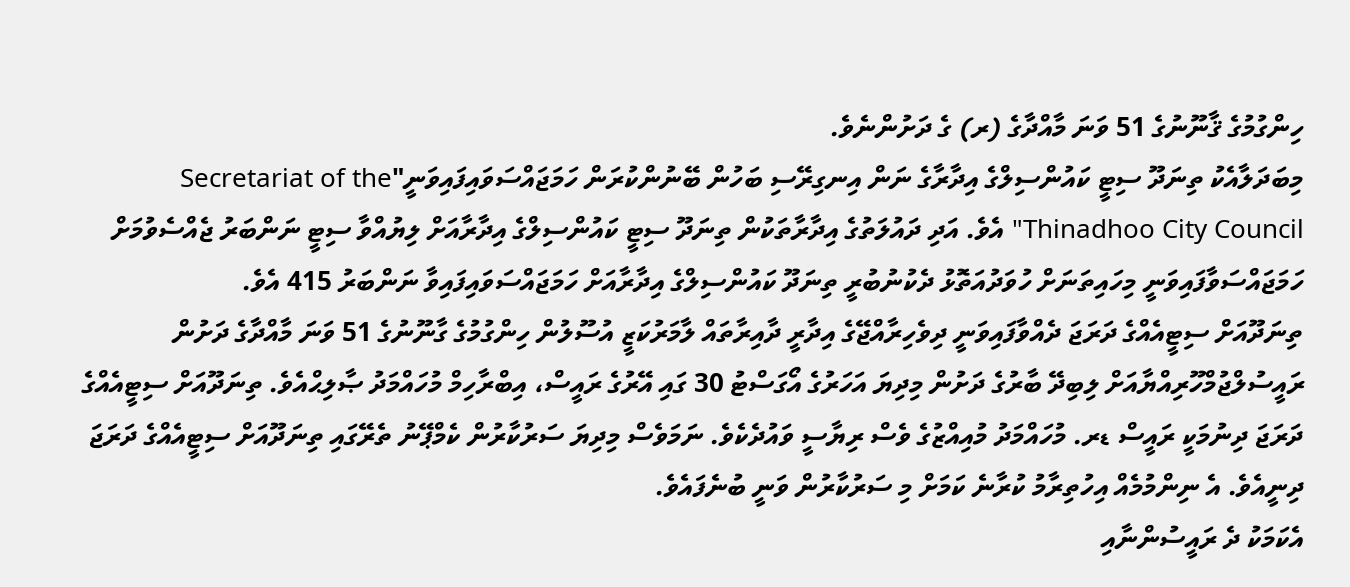ހިންގުމުގެ ޤާނޫނުގެ 51 ވަނަ މާއްދާގެ (ރ) ގެ ދަށުންނެވެ.
މިބަދަލާއެކު ތިނަދޫ ސިޓީ ކައުންސިލްގެ އިދާރާގެ ނަން އިނގިރޭސި ބަހުން ބޭނުންކުރަން ހަމަޖައްސަވައިފައިވަނީ"Secretariat of the Thinadhoo City Council" އެވެ. އަދި ދައުލަތުގެ އިދާރާތަކުން ތިނަދޫ ސިޓީ ކައުންސިލްގެ އިދާރާއަށް ލިޔުއްވާ ސިޓީ ނަންބަރު ޖެއްސެވުމަށް ހަމަޖައްސަވާފައިވަނީ މިހައިތަނަށް ހުވަދުއަތޮޅު ދެކުނުބުރީ ތިނަދޫ ކައުންސިލްގެ އިދާރާއަށް ހަމަޖައްސަވައިފައިވާ ނަންބަރު 415 އެވެ.
ތިނަދޫއަށް ސިޓީއެއްގެ ދަރަޖަ ދެއްވާފައިވަނީ ދިވެހިރާއްޖޭގެ އިދާރީ ދާއިރާތައް ލާމަރުކަޒީ އުސޫލުން ހިންގުމުގެ ގާނޫނުގެ 51 ވަނަ މާއްދާގެ ދަށުން ރައީސުލްޖުމްހޫރިއްޔާއަށް ލިބިދޭ ބާރުގެ ދަށުން މިދިޔަ އަހަރުގެ އޯގަސްޓު 30 ގައި އޭރުގެ ރައީސް، އިބްރާހިމް މުހައްމަދު ޞާލިޙްއެވެ. ތިނަދޫއަށް ސިޓީއެއްގެ ދަރަޖަ ދިނުމަކީ ރައީސް ޑރ. މުހައްމަދު މުއިއްޒުގެ ވެސް ރިޔާސީ ވައުދެކެވެ. ނަމަވެސް މިދިޔަ ސަރުކާރުން ކެމްޕޭނު ތެރޭގައި ތިނަދޫއަށް ސިޓީއެއްގެ ދަރަޖަ ދިނީއެވެ. އެ ނިންމުމެއް އިހުތިރާމު ކުރާނެ ކަމަށް މި ސަރުކާރުން ވަނީ ބުނެފައެވެ.
އެކަމަކު ދެ ރައީސުންނާއި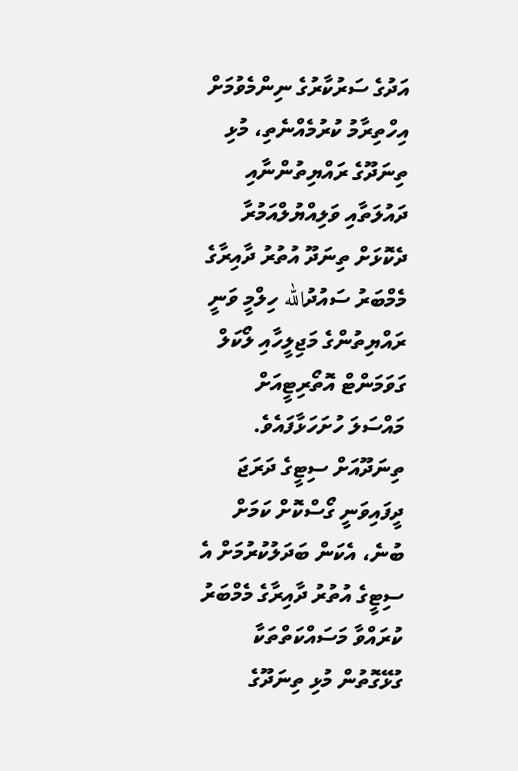އަދުގެ ސަރުކާރުގެ ނިންމެވުމަށް އިހްތިރާމު ކުރުމެއްނެތި، މުޅި ތިނަދޫގެ ރައްޔިތުންނާއި ދައުލަތާއި ވަލިއްޔުލްއަމުރާ ދެކޮޅަށް ތިނަދޫ އުތުރު ދާއިރާގެ މެމްބަރު ސައުދުالله ހިލްމީ ވަނީ ރައްޔިތުންގެ މަޖިލީހާއި ލޯކަލް ގަވަމަންޓް އޮތޯރިޓީއަށް މައްސަލަ ހުށަހަޅާފައެވެ. ތިނަދޫއަށް ސިޓީގެ ދަރަޖަ ދީފައިވަނީ ގޯސްކޮށް ކަމަށް ބުނެ، އެކަން ބަދަލުކުރުމަށް އެ ސިޓީގެ އުތުރު ދާއިރާގެ މެމްބަރު ކުރައްވާ މަސައްކަތްތަކާ ގުޅޭގޮތުން މުޅި ތިނަދޫގެ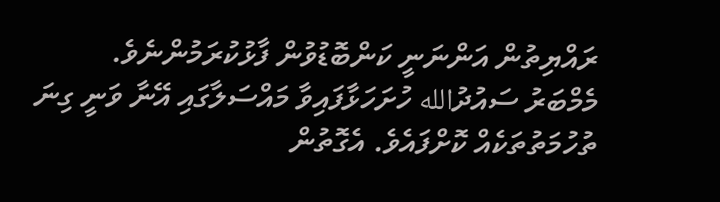ރައްޔިތުން އަންނަނީ ކަންބޮޑުވުން ފާޅުކުރަމުންނެވެ.
މެމްބަރު ސައުދުالله ހުށަހަޅާފައިވާ މައްސަލާގައި އޭނާ ވަނީ ގިނަ ތުހުމަތުތަކެއް ކޮށްފައެވެ. އެގޮތުން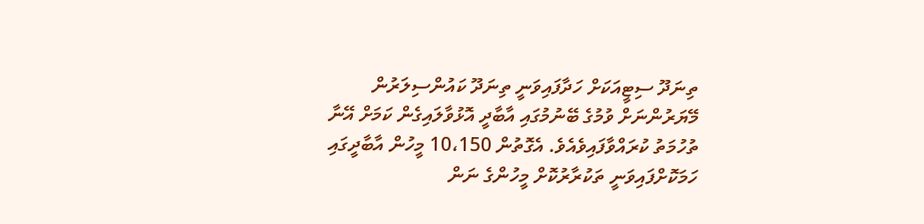ތިނަދޫ ސިޓީއަކަށް ހަދާފައިވަނީ ތިނަދޫ ކައުންސިލަރުން މޭޔަރުންނަށް ވުމުގެ ބޭނުމުގައި އާބާދީ އޮޅުވާލައިގެން ކަމަށް އޭނާ ތުހުމަތު ކުރައްވާފައިވެއެވެ. އެގޮތުން 10،150 މީހުން އާބާދީގައި ހަމަކޮށްފައިވަނީ ތަކުރާރުކޮށް މީހުންގެ ނަން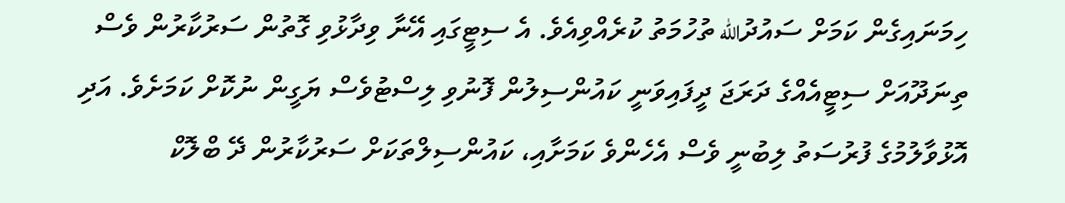ހިމަނައިގެން ކަމަށް ސައުދުالله ތުހުމަތު ކުރެއްވިއެވެ. އެ ސިޓީގައި އޭނާ ވިދާޅުވި ގޮތުން ސަރުކާރުން ވެސް ތިނަދޫއަށް ސިޓީއެއްގެ ދަރަޖަ ދީފައިވަނީ ކައުންސިލުން ފޮނުވި ލިސްޓުވެސް ޔަގީން ނުކޮށް ކަމަށެވެ. އަދި އޮޅުވާލުމުގެ ފުރުސަތު ލިބުނީ ވެސް އެހެންވެ ކަމަށާއި، ކައުންސިލްތަކަށް ސަރުކާރުން ދޭ ބްލޮކް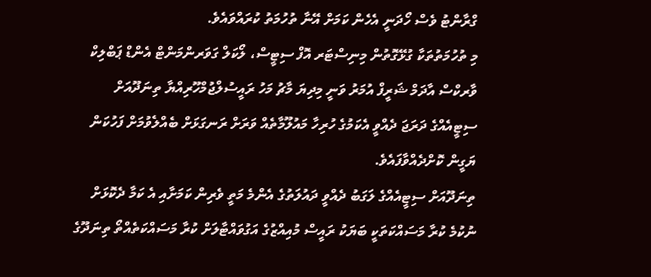ގްރާންޓު ވެސް ހޯދަނީ އެހެން ކަމަށް އޭނާ ތުހުމަތު ކުރައްވައެވެ.
މި ތުހުމަތުތަކާ ގުޅޭގޮތުން މިނިސްޓަރ އޮފް ސިޓީސް، ލޯކަލް ގަވަރންމަންޓް އެންޑް ޕަބްލިކް ވާރކްސް އާދަމް ޝަރީފް އުމަރު ވަނީ މިދިޔަ މާޗު މަހު ރައީސުލްޖުމްހޫރިއްޔާ ތިނަދޫއަށް ސިޓީއެއްގެ ދަރަޖަ ދެއްވީ އެކަމުގެ ހުރިހާ މައުލޫމާތެއް ވަރަށް ރަނގަޅަށް ބެއްލެވުމަށް ފަހުކަން ޔަގީން ކޮށްދެއްވާފައެވެ.
ތިނަދޫއަށް ސިޓީއެއްގެ ލަގަބު ދެއްވީ ދައުލަތުގެ އެންމެ މަތީ ވެރިން ކަމަށާއި އެ ކަމާ ދެކޮޅަށް ނުކުމެ ކުރާ މަސައްކަތަކީ ބަޔަކު ރައީސް މުއިއްޒުގެ އަގުވައްޓާލަށް ކުރާ މަސައްކަތެއްތޯ ތިނަދޫގެ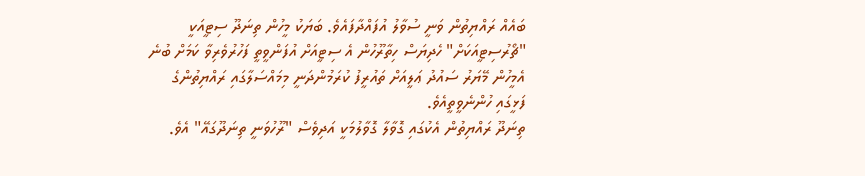ބައެއް ރައްޔިތުން ވަނީ ސުވާލު އުފައްދާފައެވެ. ބަޔަކު މީހުން ތިނަދޫ ސިޓީއަކީ "ޗޯރުސިޓީއަކަށް" ހެދިޔަސް ހިތާރޫހުން އެ ސިޓީއަށް އުފަންވީތީ ފަހުރުވެރިވާ ކަމަށް ބުނެ އެމީހުން މޭޔަރު ސައުދު ޢަލީއަށް ތައުރީފު ކުރަމުންދަނީ މިމައްސަލާގައި ރައްޔިތުންގެ ފަޅީގައި ހުންނެވީތީއެވެ.
ތިނަދޫ ރައްޔިތުން އެކުގައި ގޮވާލާ ގޮވާލުމަކީ އަދިވެސް "ރޫހުވަނީ ތިނަދޫގައޭ" އެވެ.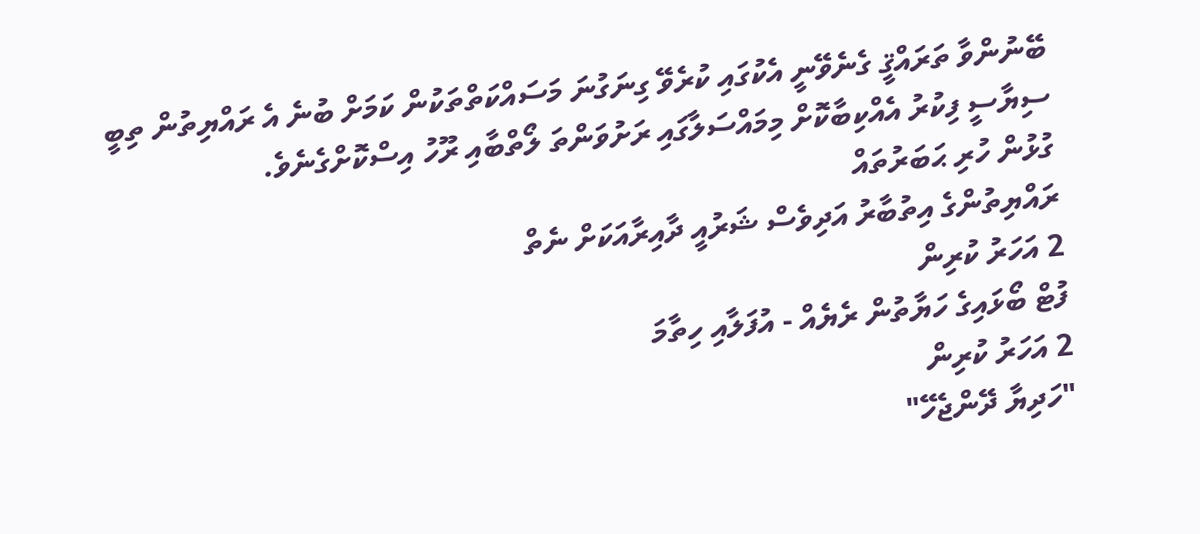ބޭނުންވާ ތަރައްޤީ ގެނެވޭނީ އެކުގައި ކުރެވޭ ގިނަގުނަ މަސައްކަތްތަކުން ކަމަށް ބުނެ އެ ރައްޔިތުން ތިބީ ސިޔާސީ ފިކުރު އެއްކިބާކޮށް މިމައްސަލާގައި ރަށުވަންތަ ލޯތްބާއި ރޫހު އިސްކޮށްގެނެވެ.
ގުޅުން ހުރި ޙަބަރުތައް
ރައްޔިތުންގެ އިތުބާރު އަދިވެސް ޝަރުއީ ދާއިރާއަކަށް ނެތް
2 އަހަރު ކުރިން
ފުޓް ބޯޅައިގެ ހަޔާތުން ރެޔެއް - އުފަލާއި ހިތާމަ
2 އަހަރު ކުރިން
"ހަދިޔާ ދޭންޖެހޭ"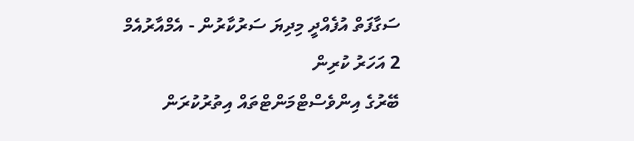ސަގާފަތް އުފެއްދީ މިދިޔަ ސަރުކާރުން - އެމްއާރުއެމް
2 އަހަރު ކުރިން
ބޭރުގެ އިންވެސްޓްމަންޓްތައް އިތުރުކުރަން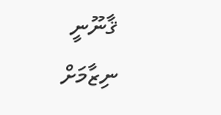ޤާނޫނީ ނިޒާމަށް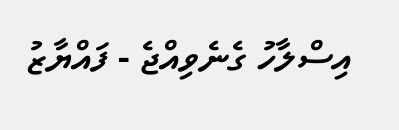އިސްލާހު ގެނެވިއްޖެ - ފައްޔާޒު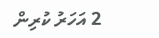2 އަހަރު ކުރިން